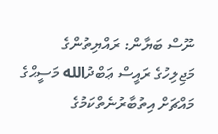ނޫސް ބަޔާން: ރައްޔިތުންގެ މަޖިލިހުގެ ރައީސް ޢަބްދުالله މަސީޙްގެ މައްޗަށް އިތުބާރުނެތްކަމުގެ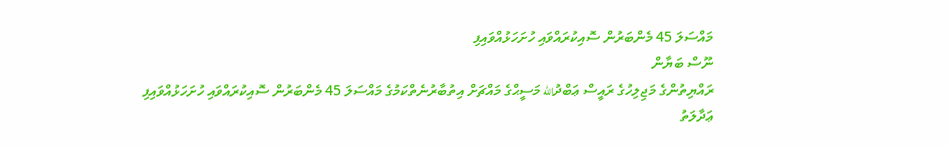މައްސަލަ 45 މެންބަރުން ސޮއިކުރައްވައި ހުށަހަޅުއްވައިފި
ނޫސް ބަޔާން
ރައްޔިތުންގެ މަޖިލިހުގެ ރައީސް ޢަބްދުالله މަސީޙްގެ މައްޗަށް އިތުބާރުނެތްކަމުގެ މައްސަލަ 45 މެންބަރުން ސޮއިކުރައްވައި ހުށަހަޅުއްވައިފި
ޢަދާލަތު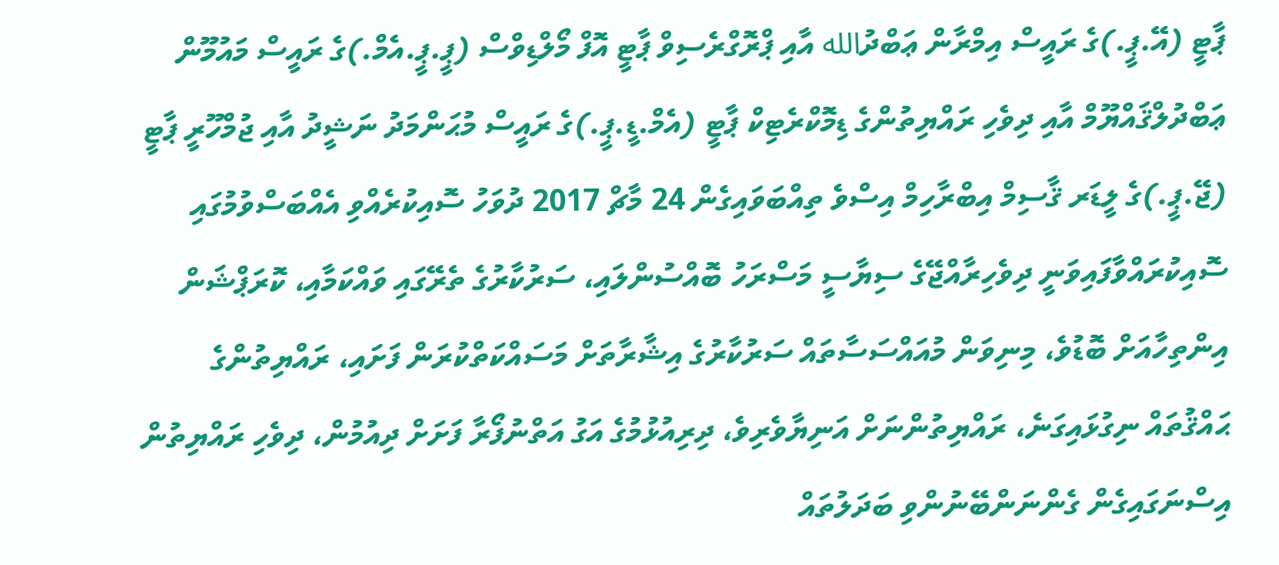ޕާޓީ (އޭ.ޕީ.)ގެ ރައީސް އިމްރާން ޢަބްދުالله އާއި ޕްރޮގްރެސިވް ޕާޓީ އޮފް މޯލްޑިވްސް (ޕީ.ޕީ.އެމް.)ގެ ރައީސް މައުމޫން ޢަބްދުލްޤައްޔޫމް އާއި ދިވެހި ރައްޔިތުންގެ ޑިމޮކްރެޓިކް ޕާޓީ (އެމް.ޑީ.ޕީ.)ގެ ރައީސް މުޙަންމަދު ނަޝީދު އާއި ޖުމްހޫރީ ޕާޓީ (ޖޭ.ޕީ.)ގެ ލީޑަރ ޤާސިމް އިބްރާހިމް އިސްވެ ތިއްބަވައިގެން 24 މާޗް 2017 ދުވަހު ސޮއިކުރެއްވި އެއްބަސްވުމުގައި ސޮއިކުރައްވާފައިވަނީ ދިވެހިރާއްޖޭގެ ސިޔާސީ މަސްރަހު ބޮއްސުންލައި، ސަރުކާރުގެ ތެރޭގައި ވައްކަމާއި، ކޮރަޕްޝަން އިންތިހާއަށް ބޮޑުވެ، މިނިވަން މުއައްސަސާތައް ސަރުކާރުގެ އިޝާރާތަށް މަސައްކަތްކުރަން ފަށައި، ރައްޔިތުންގެ ޙައްޤުތައް ނިގުޅައިގަނެ، ރައްޔިތުންނަށް އަނިޔާވެރިވެ، ދިރިއުޅުމުގެ އަގު އަތްނުފޯރާ ފަށަށް ދިއުމުން، ދިވެހި ރައްޔިތުން އިސްނަގައިގެން ގެންނަންބޭނުންވި ބަދަލުތައް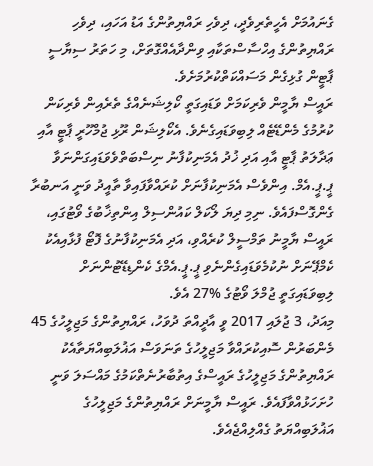ގެނައުމަށް އެހީތެރިވެދީ، ދިވެހި ރައްޔިތުންގެ އަޑު އަހައި، ދިވެހި ރައްޔިތުންގެ އިހްސާސްތަކާއި ވިންދާއެއްގޮތަށް، މި ހަތަރު ސިޔާސީ ޕާޓީން ގުޅިގެން މަސައްކަތްކުރުމަށެވެ.
ރައީސް ޔާމީން ވެރިކަމަށް ވަޑައިގަތީ ކޯލިޝަނެއްގެ ތެރެއިން ވެރިކަން ކުރުމުގެ މެންޑޭޓެއް ލިބިވަޑައިގެނެވެ. އެކޯލިޝަން ރޫޅި ޖުމްހޫރީ ޕާޓީ އާއި ޢަދާލަތު ޕާޓީ އާއި އަދި ޚުދު އެމަނިކުފާނު ނިސްބަތްވެވަޑައިގަންނަވާ ޕީ.ޕީ.އެމް. އިންވެސް އެމަނިކުފާނަށް ކުރައްވާފައިވާ ތާއީދު ވަނީ އަނބުރާ ގެންގޮސްފައެވެ. ނިމި ދިޔަ ލޯކަލް ކައުންސިލް އިންތިޚާބުގެ ވޯޓުގައި، ރައީސް ޔާމީނު ތަމްސީލް ކުރެއްވި، އަދި އެމަނިކުފާނުގެ ފޮޓޯ ފުޅާއިއެކު ކެމްޕޭނަށް ނުކުމެވަޑައިގެންނެވި ޕީ.ޕީ.އެމްގެ ކެންޑިޑޭޓުންނަށް ލިބިވަޑައިގަތީ ޖުމްލަ ވޯޓުގެ %27 އެވެ.
މިއަދު، 3 ޖުލައި 2017 ވީ އާދީއްތަ ދުވަހު، ރައްޔިތުންގެ މަޖިލީހުގެ 45 މެންބަރުން ސޮއިކުރައްވާ މަޖިލީހުގެ ތަނަވަސް އަޣުލަބިއްޔަތާއެކު ރައްޔިތުންގެ މަޖިލީހުގެ ރައީސްގެ އިތުބާރުނެތްކަމުގެ މައްސަލަ ވަނީ ހުށަހަޅުއްވާފައެވެ. ރައީސް ޔާމީނަށް ރައްޔިތުންގެ މަޖިލީހުގެ އަޣުލަބިއްޔަތު ގެއްލިއްޖެއެވެ.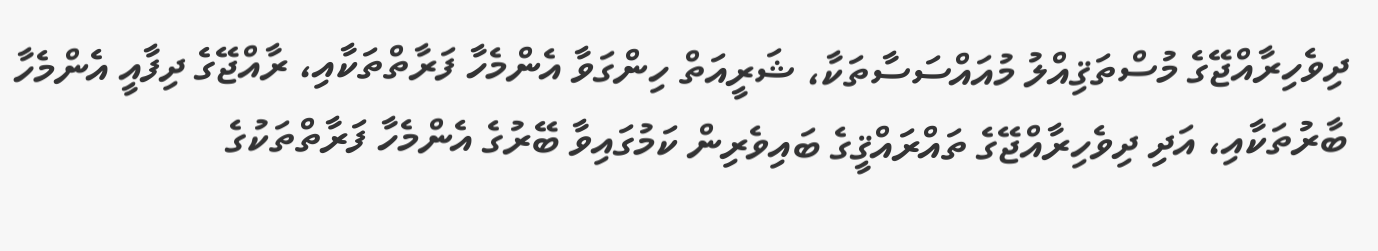ދިވެހިރާއްޖޭގެ މުސްތަޤިއްލު މުއައްސަސާތަކާ، ޝަރީއަތް ހިންގަވާ އެންމެހާ ފަރާތްތަކާއި، ރާއްޖޭގެ ދިފާއީ އެންމެހާ ބާރުތަކާއި، އަދި ދިވެހިރާއްޖޭގެ ތައްރައްޤީގެ ބައިވެރިން ކަމުގައިވާ ބޭރުގެ އެންމެހާ ފަރާތްތަކުގެ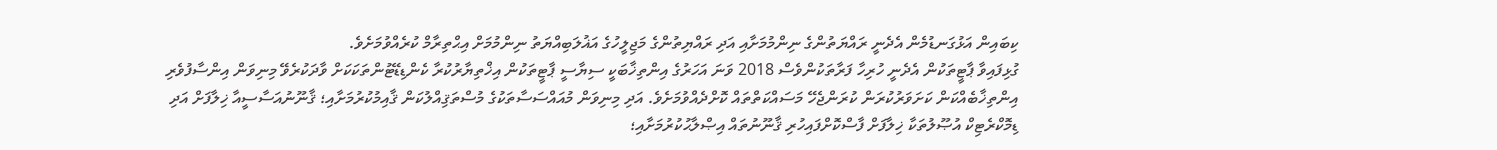ކިބައިން އަޅުގަނޑުމެން އެދެނީ ރައްޔަތުންގެ ނިންމުމަށާއި އަދި ރައްޔިތުންގެ މަޖިލީހުގެ އަޣުލަބިއްޔަތު ނިންމުމަށް އިޙްތިރާމް ކުރެއްވުމަށެވެ.
ގުޅިފައިވާ ޕާޓީތަކުން އެދެނީ ހުރިހާ ފަރާތަކުންވެސް 2018 ވަނަ އަހަރުގެ އިންތިޚާބަކީ ސިޔާސީ ޕާޓީތަކުން އިޚްތިޔާރުކުރާ ކެންޑިޑޭޓުންތަކަކަށް ވާދަކުރެވޭ މިނިވަން އިންސާފުވެރި އިންތިޚާބެއްކަން ކަށަވަރުކުރަން ކުރަންޖެހޭ މަސައްކަތްތައް ކޮށްދެއްވުމަށެވެ. އަދި މިނިވަން މުއައްސަސާތަކުގެ މުސްތަޤިއްލުކަން ޤާއިމުކުރުމަށާއި؛ ޤާނޫނުއަސާސީއާ ޚިލާފަށް އަދި ޑިމޮކްރެޓިކް އުޞޫލުތަކާ ޚިލާފަށް ފާސްކޮށްފައިހުރި ޤާނޫނުތައް އިޞްލާޙުކުރުމަށާއި؛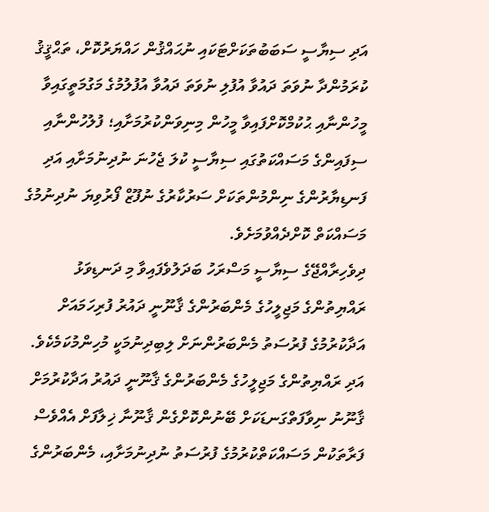އަދި ސިޔާސީ ސަބަބުތަކަށްޓަކައި ނުޙައްޤުން ހައްޔަރުކޮށް، ތަޙްޤީޤު ކުރަމުންދާ ނުވަތަ ދައުވާ އުފުލި ނުވަތަ ދައުވާ އުފުލުމުގެ މަގުމަތީގައިވާ މީހުންނާއި ޙުކުމްކޮށްފައިވާ މީހުން މިނިވަންކުރުމަށާއި؛ ފުލުހުންނާއި ސިފައިންގެ މަސައްކަތުގައި ސިޔާސީ ކުލަ ޖެހުނަ ނުދިނުމަށާއި އަދި ފަނޑިޔާރުންގެ ނިންމުންތަކަށް ސަރުކާރުގެ ނުފޫޒް ފޯރުވިޔަ ނުދިނުމުގެ މަސައްކަތް ކޮށްދެއްވުމަށެވެ.
ދިވެހިރާއްޖޭގެ ސިޔާސީ މަސްރަހު ބަދަލުވެފައިވާ މި ދަނޑިވަޅު ރައްޔިތުންގެ މަޖިލީހުގެ މެންބަރުންގެ ޤާނޫނީ ދައުރު ފުރިހަމައަށް އަދާކުރުމުގެ ފުރުސަތު މެންބަރުންނަށް ލިބިދިނުމަކީ މުހިންމުކަމެކެވެ. އަދި ރައްޔިތުންގެ މަޖިލީހުގެ މެންބަރުންގެ ޤާނޫނީ ދައުރު އަދާކުރުމަށް ޤާނޫނު ނިވާފަތްގަނޑަކަށް ބޭނުންކޮށްގެން ޤާނޫނާ ޚިލާފަށް އެއްވެސް ފަރާތަކުން މަސައްކަތްކުރުމުގެ ފުރުސަތު ނުދިނުމަށާއި، މެންބަރުންގެ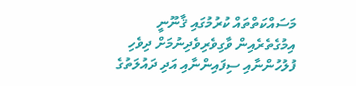މަސައްކަތްތައް ކުރުމުގައި ޤާނޫނީ އިމުގެތެރެއިން ވާގިވެރިވެދިނުމަށް ދިވެހި ފުލުހުންނާއި ސިފައިންނާއި އަދި ދައުލަތުގެ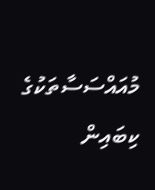މުއައްސަސާތަކުގެ ކިބައިން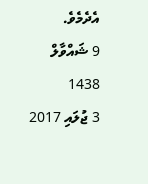އެދެމެވެ.
9 ޝައްވާލް 1438
3 ޖުލައި 2017